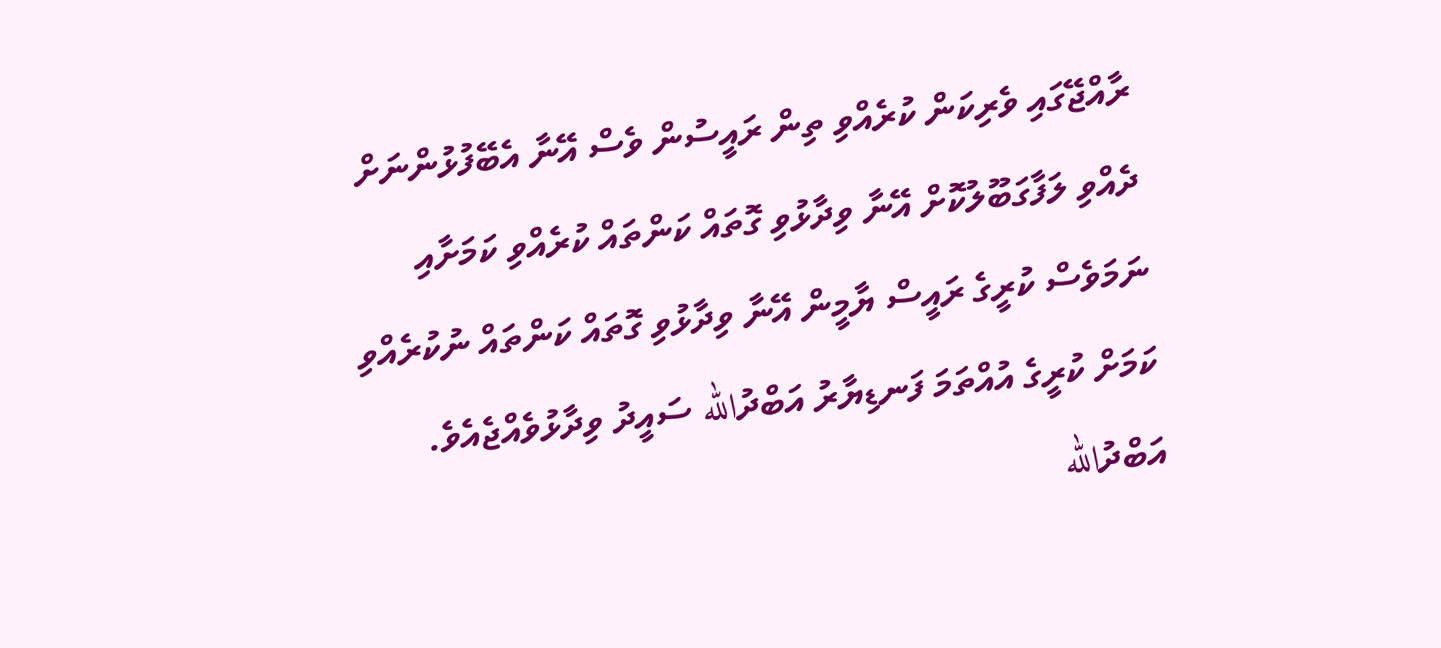ރާއްޖޭގައި ވެރިކަން ކުރެއްވި ތިން ރައީސުން ވެސް އޭނާ އެބޭފުޅުންނަށް ދެއްވި ލަފާގަބޫލުކޮށް އޭނާ ވިދާޅުވި ގޮތައް ކަންތައް ކުރެއްވި ކަމަށާއި ނަމަވެސް ކުރީގެ ރައީސް ޔާމީން އޭނާ ވިދާޅުވި ގޮތައް ކަންތައް ނުކުރެއްވި ކަމަށް ކުރީގެ އުއްތަމަ ފަނޑިޔާރު އަބްދުالله ސައީދު ވިދާޅުވެއްޖެއެވެ.
އަބްދުالله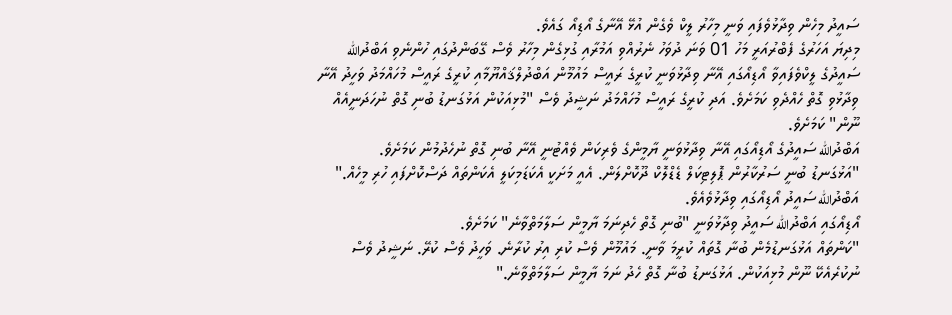ސައީދު މިހެން ވިދާޅުވެފައި ވަނީ މިހާރު ލީކް ވެގެން އުޅޭ އޭނާގެ އޯޑިއޯ ގައެވެ.
މިދިޔަ އަހަރުގެ ފެބްރުއަރީ މަހު 01 ވަނަ ދުވަހު ނެރުއްވި އަމުރާއި ގުޅިގެން މިހާރު ވެސް ގޭބަންދުގައި ހުންނެވި އަބްދުالله ސައީދުގެ ލީކްވެފައިވާ އޯޑިއޯގައި އޭނާ ވިދާޅުވަނީ ކުރީގެ ރައީސް މައުމޫން އަބްދުލްޤައްޔޫމާއި ކުރީގެ ރައީސް މުހައްމަދު ވަހީދު އޭނާ ވިދާޅުވި ގޮތް ހެއްދެވި ކަމަށެވެ. އަދި ކުރީގެ ރައީސް މުހައްމަދު ނަޝީދު ވެސް "މުޅިއަކުން އަޅުގަނޑު ބުނި ގޮތް ނުހަދަނީއެއް ނޫން" ކަމަށެވެ.
އަބްދުالله ސައީދުގެ އޯޑިއޯގައި އޭނާ ވިދާޅުވަނީ ޔާމީންގެ ވެރިކަން ވެއްޓުނީ އޭނާ ބުނި ގޮތް ނުހެދުމުން ކަމަށެވެ.
"އަޅުގަނޑު ބުނީ ސަރުކާރުން ޕޮލިޓިކަލް ޑެޑްލޮކް ދޫކޮށްލަން. އެއީ މަށަކީ އެކަޑަމިކަލީ އެކަންތައް ދަސްކޮށްފައި ހުރި މީހެއް." އަބްދުالله ސައީދު އޯޑިއޯގައި ވިދާޅުވެއެވެ.
އޯޑިއޯގައި އަބްދުالله ސައީދު ވިދާޅުވަނީ "ބުނި ގޮތް ހެދިނަމަ ޔާމީން ސަލާމަތްވާނެ" ކަމަށެވެ.
"ކަންތައް އަޅުގަނޑުމެން ބުނާ ގޮތައް ކުރީމަ ވާނީ. މައުމޫން ވެސް ކުރި އިރު ކުރާނެ. ވަހީދު ވެސް ކުރޭ. ނަޝީދު ވެސް ނުކުރެއެކޭ ނޫން މުޅިއަކުން. އަޅުގަނޑު ބުނާ ގޮތް ހެދު ނަމަ ޔާމީން ސަލާމަތްވާނެ."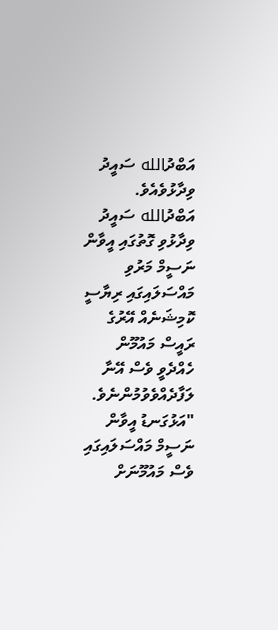އަބްދުالله ސައީދު ވިދާޅުވެއެވެ.
އަބްދުالله ސައީދު ވިދާޅުވި ގޮތުގައި އީވާން ނަސީމް މަރުވި މައްސަލައިގައި ރިޔާސީ ކޮމިޝަނެއް އޭރުގެ ރައީސް މައުމޫން ހެއްދެވީ ވެސް އޭނާ ލަފާދެއްވެވުމުންނެވެ.
"އަޅުގަނޑު އީވާން ނަސީމް މައްސަލައިގައި ވެސް މައުމޫނަށް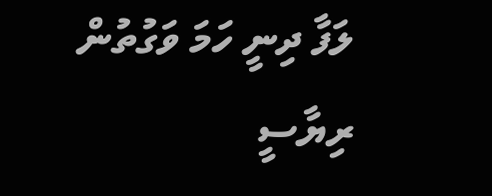ލަފާ ދިނީ ހަމަ ވަގުތުން ރިޔާސީ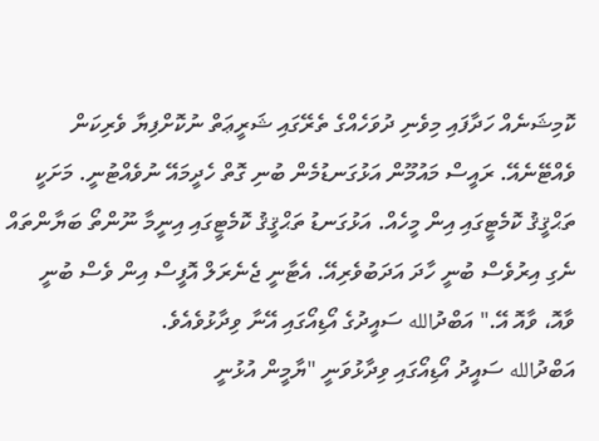ކޮމިޝަނެއް ހަދާފައި މިވެނި ދުވަހެއްގެ ތެރޭގައި ޝަރީޢަތް ނުކޮށްފިޔާ ވެރިކަން ވެއްޓޭނެއޭ. ރައީސް މައުމޫން އަޅުގަނޑުމެން ބުނި ގޮތް ހެދީމައޭ ނުވެއްޓުނީ. މަށަކީ ތަޙްޤީޤު ކޮމެޓީގައި އިން މީހެއް. އަޅުގަނޑު ތަޙްޤީޤު ކޮމެޓީގައި އިނީމާ ނޫންތޯ ބަޔާންތައް ނެގި އިރުވެސް ބުނީ ހާދަ އަދަބުވެރިއޭ. އެޓާނީ ޖެނެރަލް އޮފީސް އިން ވެސް ބުނީ ވާއޮ، ވާއޮ އޭ." އަބްދުالله ސައީދުގެ އޯޑިއޯގައި އޭނާ ވިދާޅުވެއެވެ.
އަބްދުالله ސައީދު އޯޑިއޯގައި ވިދާޅުވަނީ "ޔާމީން އުޅުނީ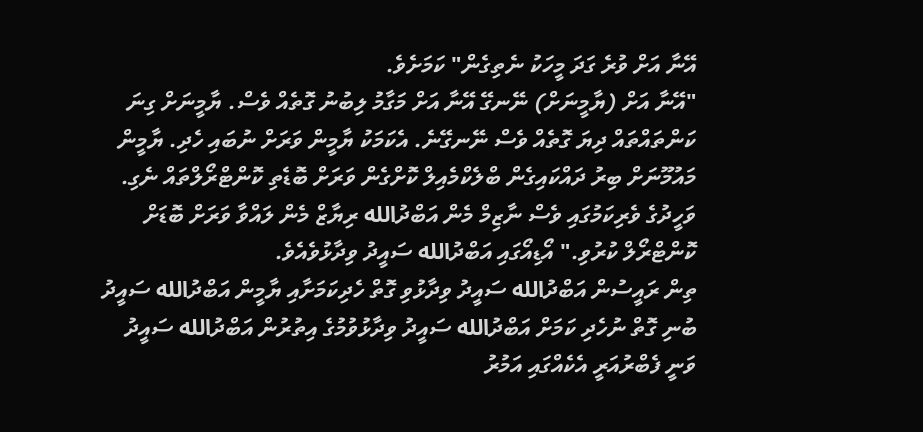އޭނާ އަށް ވުރެ ގަދަ މީހަކު ނެތިގެން" ކަމަށެވެ.
"އޭނާ އަށް (ޔާމީނަށް) ނޭނގޭ އޭނާ އަށް މަގާމު ލިބުނު ގޮތެއް ވެސް. ޔާމީނަށް ގިނަ ކަންތައްތައް ދިޔަ ގޮތެއް ވެސް ނޭނގޭނެ. އެކަމަކު ޔާމީން ވަރަށް ނުބައި ހެދި. ޔާމީން މައުމޫނަށް ބިރު ދައްކައިގެން ބްލެކްމެއިލް ކޮށްގެން ވަރަށް ބޮޑެތި ކޮންޓްރޯލްތައް ނެގި. ވަހީދުގެ ވެރިކަމުގައި ވެސް ނާޒިމް މެން އަބްދުالله ރިޔާޒް މެން ލައްވާ ވަރަށް ބޮޑަށް ކޮންޓްރޯލް ކުރުވި." އޯޑިއޯގައި އަބްދުالله ސައީދު ވިދާޅުވެއެވެ.
ތިން ރައީސުން އަބްދުالله ސައީދު ވިދާޅުވި ގޮތް ހެދިކަމަށާއި ޔާމީން އަބްދުالله ސައީދު ބުނި ގޮތް ނުހެދި ކަމަށް އަބްދުالله ސައީދު ވިދާޅުވުމުގެ އިތުރުން އަބްދުالله ސައީދު ވަނީ ފެބްރުއަރީ އެކެއްގައި އަމުރު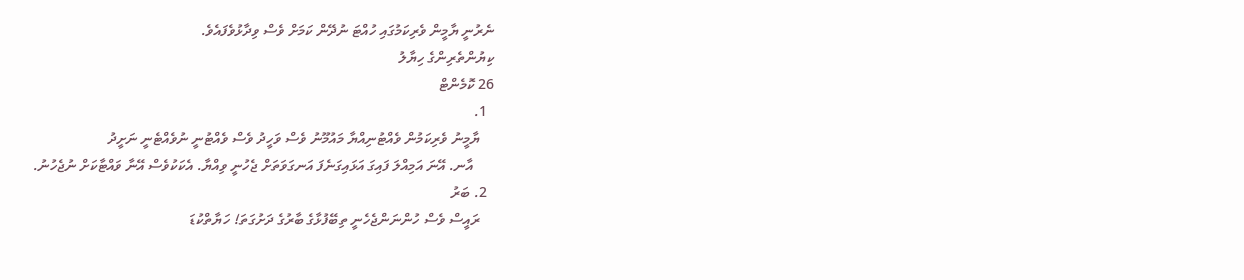ނެރުނީ ޔާމީން ވެރިކަމުގައި ހުއްޓަ ނުދޭން ކަމަށް ވެސް ވިދާޅުވެފައެވެ.
ކިޔުންތެރިންގެ ހިޔާލު
26 ކޮމެންޓް
  1.
    ޔާމީނު ވެރިކަމުން ވެއްޓުނިއްޔާ މައުމޫނު ވެސް ވަހީދު ވެސް ވެއްޓުނީ ނުވެއްޓެނީ ނަށީދު
      އާނ. އޭނަ އަމިއްލަ ފައިގަ އަޅައިގަނެފަ އަނގަވަތަށް ޖެހުނީ ވިއްޔާ. އެކަކުވެސް އޭނާ ވައްޓާކަށް ނުޖެހުނު.
  2. ބަރު
    ރައީސް ވެސް ހުންނަންޖެހެނީ ތިބޭފުޅާގެ ބާރުގެ ދަށުގަތަ! ހަޔާތްކުޑަ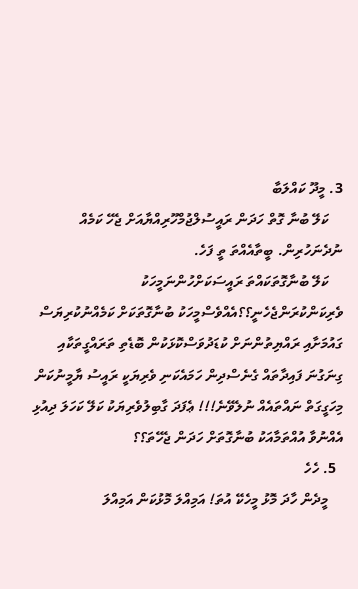3. މީދޫ ކައްލަބާ
    ކަލޭ ބުނާ ގޮތް ހަދަން ރައީސުލްޖުމްހޫރިއްޔާއަށް ޖެހޭ ކަމެއް ނުދެނަހުރިން. ބީތާއެއްތަ ތީ ފަހެ.
    ކަލޭ ބުނާގޮތަކައްތަ ރައީސަކަށްހުންނަމީހަކު ވެރިކަންކުރަންޖެހެނީ؟؟އެއްވެސްމީހަކު ބުނާގޮތަކަށް ކަމެއްނުކުރިޔަސް ގައުމަށާއި ރައްޔިތުންނަށް ކުޑަދުވަސްކޮޅަކުން ބޮޑެތި ތަރައްގީތަކާއި ގިނަގުނަ ފައިދާތައް ގެނެސްދިން ހަމައެކަނި ވެރިޔަކީ ރައީސު ޔާމީނުކަން މިހަގީގަތް ނައްތައެއް ނުލެވޭނެ!!! ޢެފަދަ ގާބިލުވެރިޔަކު ކަލޭ ކަހަލަ ދިއުޅި އެއްނުވާ އުއްތަމާއަކު ބުނާގޮތަށް ހަދަން ޖެހޭތަ؟؟
  5. ހެހެ
    މީދެން ހާދަ މޮޅު މީހެކޭ އުތަ! އަމިއްލަ މޮޅުކަން އަމިއްލަ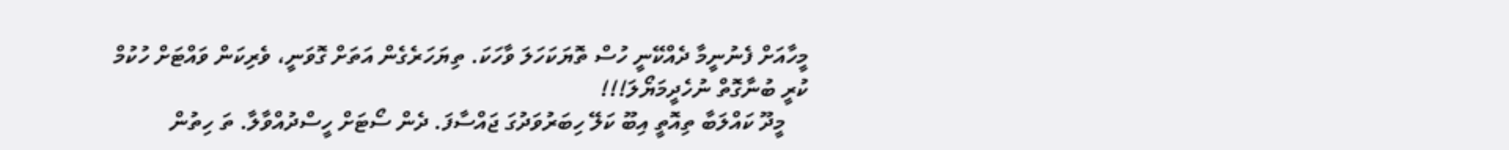މީހާއަށް ފެނުނީމާ ދެއްކޭނީ ހުސް ތޮޔަކަހަލަ ވާހަކަ. ތިޔަހަރެގެން އަތަށް ގޮވަނީ، ވެރިކަން ވައްޓަށް ހުކުމް ކުރީ ބުނާގޮތް ނުހެދީމަޔޯލަ!!!
    މީދޫ ކައްލަބާ ތިއޮތީ އިބޫ ކަލޭ ހިބަރުވަދުގަ ޖައްސާފަ. ދެން ސޯޓަށް ހީސްދުއްވާލާ. ތަ ހިތުން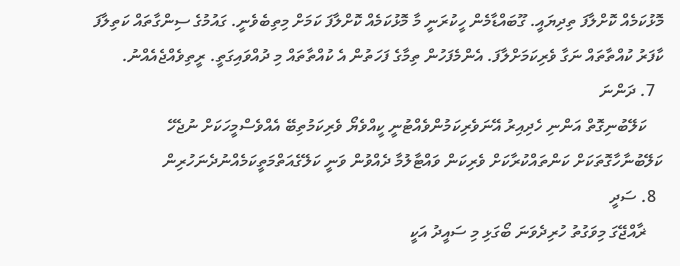މޮޅުކަމެއް ކޮށްލާފަ ތިދިޔައީ. ގޫބައްޑާމެން ހީކުރަނީ މާ މޮޅުކަމެއް ކޮށްލާފަ ކަމަށް މިތިބެވެނީ. ގައުމުގެ ސިންގާތައް ކަތިލާފަ ކާފަރު ކުއްތާތައް ނަގާ ވެރިކަމަށްލާފަ. އެންމެފަހުން ތިމާގެ ފަހަތުން އެ ކުއްތާތައް މި ދުއްވައިގަތީ. ރީތިވެއްޖެއެއްނު.
  7. ދަންނަ
    ކަލޭބުނިގޮތް އަންނި ހެދިއިރު އޭނަވެރިކަމުންވެއްޓުނީ ކީއްވެޔޯ ވެރިކަމުތިބޭ އެއްވެސްމީހަކަށް ނުޖެހޭ ކަލޭބުނާހާގޮތަކަށް ކަންތައްކުރާކަށް ވެރިކަން ވައްޓާލުމާ ދެއްވުން ވަނީ ކަލޭގެއަތްމަތީކަމެއްނުދެނަހުރިން
  8. ސަދީ
    ޜާއްޖޭގަ މިވަގުތު ހުރިދެވަނަ ބޯގަޅި މި ސައީދު އަކީ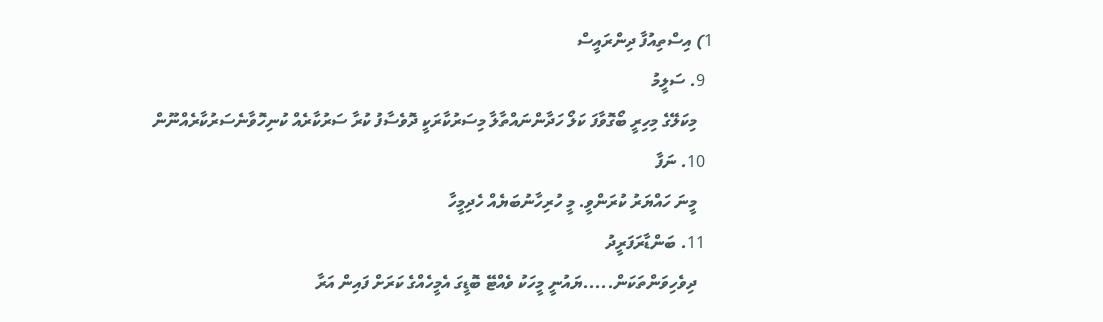1) އިސްތިއުފާ ދިންރައީސް
  9. ސަލީމު
    މިކަލޭގެ މިހިރީ ބޯގޮވާފަ ކަލޯ ހަދާންނައްތާލާ މިސަރުކާރަކީ ދޮވެސާފު ކުރާ ސަރުކާރެއް ކުނިހޮވާނެސަރުކާރެއްނޫން
  10. ނަފާ
    މީނަ ހައްޔަރު ކުރަންވީ. މީ ހުރިހާނުބަޔެއް ހެދިމީހާ
  11. ބަންޑާރަފަރީދު
    ދިވެހިވަންތަކަން.....ޔައުނީ މީހަކު ވެއްޓޭ ބޮޑީގަ އެމީހެއްގެ ކަރަށް ފައިން އަރާ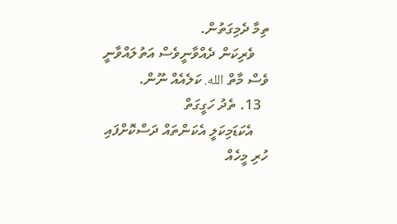ތިމާ ދެމިގަތުން.
    ވެރިކަން ދެއްވާނީވެސް އަތުލައްވާނީ ވެސް މާތް الله. ކަލެއެއް ނޫން.
  13. ތެދު ހަގީގަތް
    އެކަޑަމިކަލީ އެކަންތައް ދަސްކޮށްފައި ހުރި މީހެއް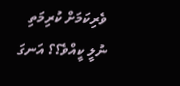ވެރިކަމަށް ކުރިމަތި ނުލީ ކީއްވެ؟؟ އަނގަ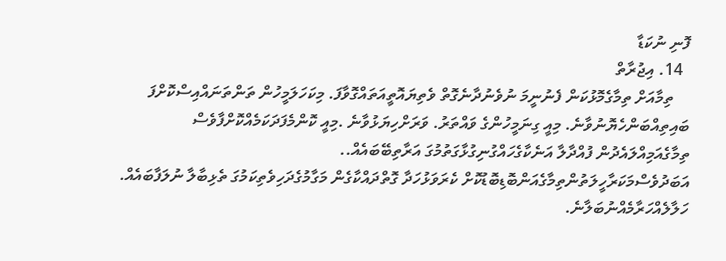ފޮނި ނުކަޑާ
  14. އިޖުރާތް
    ތިމާއަށް ތިމާގެމޮޅުކަން ފެނުނީމަ ނުވެނުދާނެގޮތް ވެތިޔައޮތީއަތައްގޮވާފަ. މިކަހަލަމީހުން ތަންތަނައްއިސްކޮށްފަ ބައިތިއްބަންހެޔޮނުވާނެ. މިއީ ގިނަމީހުންގެ ވައްތަރު. ވަރަށްހިޔަޅުވާނެ .މިއީ ކޮންމެފަދަކަމެއްކޮށްފާވެސް ތިމާގެއަމިއްލައެދުން ފުއްދާލާ އަނެކާގެހައްގުނިގުޅާގަތުމުގަ އަރާތިބޭބައެއް.. އަބަދުވެސްމަކަރާހީލަތުންތިމާގެއަންބޮޑިބޮޑުކޮށް ކެރަވަޅުހަދާ ގޮތްދައްކާގެން މަގާމުގެދަހިވެތިކަމުގަ ތެޅިބާލާ ނުލަފާބައެއް. ހަލާލެއްހަރާމެއްނުބަލާނެ.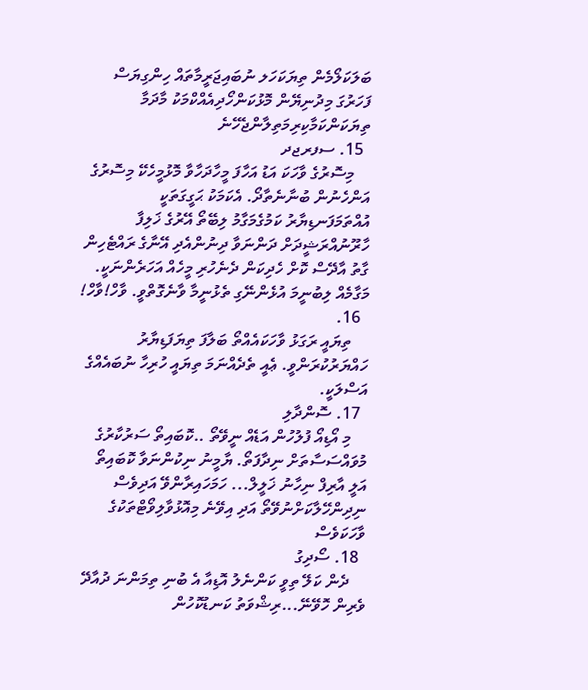ބަލަކަލޯމެން ތިޔަކަހަލ ނުބައިޖަރީމާތައް ހިންގިޔަސް ފަހަރުގަ މިދުނިޔޭން މޮޅުކަންހޯދިއެއްކްމަކު މާދަމާ ތިޔަކަންކަމާކިރިމަތިލާންޖެހޭނެ
  15. ސފރޖދ
    މިސޮރުގެ ވާހަކަ އަޑު އަހާފަ މީހާދަހާވާ މޮޅުމީހެކޭ މިސޮރުގެ އަންހެނުން ބުނާނެތާދޯ. އެކަމަކު ޙަގީގަތަކީ އުއްތަމަފަނޑިޔާރު ކަމުގެމަގާމު ލިބޭތޯ އޭރުގެ ޚަލިފާ ހާރޫނުއްރަޝީދަށް ދަންނަވާ ދިނުންއެދި އޭނާގެ ރައްޓެހިން ގާތު އާދޭސް ކޮށް ހެދިކަން ދެނެހުރި މީހެއް އަހަރެންނަކީ. މަގާމެއް ލިބުނީމަ އުޅެންނޭގި ތެޅުނީމާ ވާނެގޮތްވީ. ވާހް!ވާހް!
  16.
    ތިޔައީ ރަގަޅު ވާހަކައެއްތޯ ބަލާފަ ތިޔަފަޑިޔާރު ހައްޔަރުކުރަންވީ. ޢެއީ ތެދެއްނަމަ ތިޔައީ ހުރިހާ ނުބައެއްގެ އަސްލަކީ.
  17. ސޮންދާލި
    މި އޯޑިއޯ ފުލުހުން އަޑެއް ނީވޭތޯ ..ކޮބައިތޯ ސަރުކާރުގެ މުވައްސަސާތަށް ނިދާފަތޯ. ޔާމީނު ނިކުންނަވާ ކޮބައިތޯ އަލީ އާރިފް ނިހާނު ޚަލީލް... ހަމަހައިރާންވޭ އަދިވެސް ނިދިންހޭލާކަށްނުވޭތޯ އަދި އިވޭނެ މިއޮޅުވާލިވޯޓްތަކުގެ ވާހަކަވެސް
  18. ސޯދިގު
    ދެން ކަލޭ ތިވީ ކަންނެލު އޮޑިއާ އެ ބުނި ތިމަންނަ ދުއާދޭ ވެރިން ހޮވޭނޭ...ރިޝްވަތު ކަނޑުކޮހުން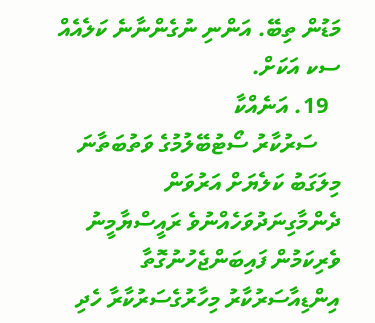މަޑުން ތިބޭ. އަންނި ނުގެންނާނެ ކަލެއެއް ސކ އަކަށް.
  19. އަނެއްކާ
    ސަރުކާރު ސޯޓުބޭލުމުގެ ވަތުބަތާނަ މިލަގަބު ކަލެޔަށް އަރުވަން ދެންމާގިނަދުވަހެއްނުވެ ރައީސްޔާމީނު ވެރިކަމުން ފައިބަންޖެހުނުގޮތާ އިންޑިއާސަރުކާރު މިހާރުގެސަރުކާރާ ހެދި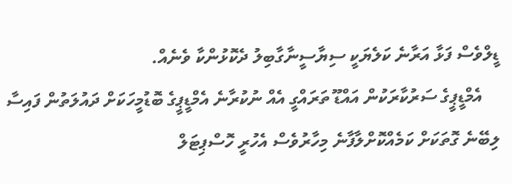ޑީލްވެސް ފަޅާ އަރާނެ ކަލެޔަކީ ސިޔާސީނާގާބިލު ދެކޮޅުންކާ ވެނެއް.
    އެމްޑީޕީގެ ސަރުކާރަކުން އައްޑޫ ތަރައްގީ އެއް ނުކުރާނެ އެމްޑީޕީގެ ބޮޑުމީހަކަށް ދައުލަތުން ފައިސާ ލިބޭނެ ގޮތަކަށް ކަމެއްކޮށްލާފާނެ މިހާރުވެސް އެހުރީ ހޮސްޕިޓަލް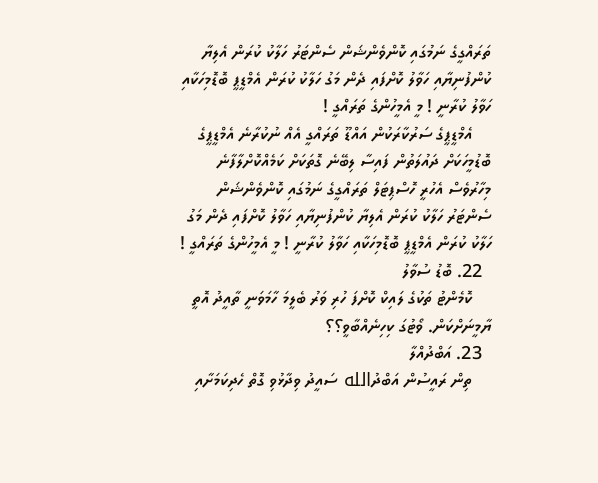ތަރައްގީގެ ނަމުގައި ކޮންވެންޝަން ސެންޓަރު ހަލާކު ކުރަން އެލިޔާ ކުންފުނިޔާއި ހަވާލު ކޮށްފައި ދެން މަގު ހަލާކު ކުރަން އެމްޑީޕީ ބޮޑޮމިހަކާއި ހަވާލު ކުރާނީ ! މީ އެމީހުންގެ ތަރައްގީ !
    އެމްޑީޕީގެ ސަރުކާރަކުން އައްޑޫ ތަރައްގީ އެއް ނުކުރާނެ އެމްޑީޕީގެ ބޮޑުމީހަކަށް ދައުލަތުން ފައިސާ ލިބޭނެ ގޮތަކަށް ކަމެއްކޮށްލާފާނެ މިހާރުވެސް އެހުރީ ހޮސްޕިޓަލް ތަރައްގީގެ ނަމުގައި ކޮންވެންޝަން ސެންޓަރު ހަލާކު ކުރަން އެލިޔާ ކުންފުނިޔާއި ހަވާލު ކޮށްފައި ދެން މަގު ހަލާކު ކުރަން އެމްޑީޕީ ބޮޑޮމިހަކާއި ހަވާލު ކުރާނީ ! މީ އެމީހުންގެ ތަރައްގީ !
  22. ބޮޑު ސުވާލު
    ކޮމެންޓު ތަކުގެ ލައިކް ކޮށްފަ ހުރި ވަރު ބެލީމަ ހާމަވަނީ ތާއީދު އޮތީ ޔާމީނަށްކަން. ވޯޓުގަ ކިހިނެއްބާވީ؟؟
  23. އަބްދުއްލާ
    ތިން ރައީސުން އަބްދުالله ސައީދު ވިދާޅުވި ގޮތް ހެދިކަމަށާއި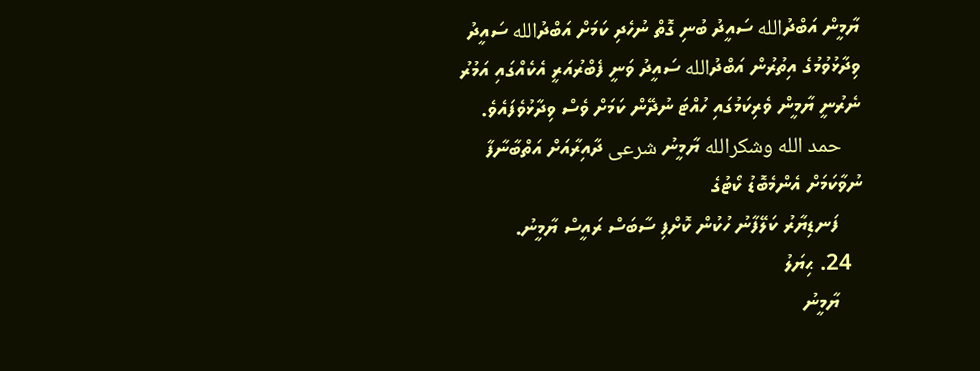ޔާމީން އަބްދުالله ސައީދު ބުނި ގޮތް ނުހެދި ކަމަށް އަބްދުالله ސައީދު ވިދާޅުވުމުގެ އިތުރުން އަބްދުالله ސައީދު ވަނީ ފެބްރުއަރީ އެކެއްގައި އަމުރު ނެރުނީ ޔާމީން ވެރިކަމުގައި ހުއްޓަ ނުދޭން ކަމަށް ވެސް ވިދާޅުވެފައެވެ.
    حمد الله وشكرالله ޔާމީނު شرعى ދާއިރާއަށް އަތްބާނާފާ ނުވާކަމަށް އެންމެބޮޑު ކޯޓުގެ
    ފަނޑިޔާރު ކަލޭފާނު ހުކުން ކޮށްފި ސާބަސް ރައީސް ޔާމީނު.
  24. ޙިޔަލު
    ޔާމީނު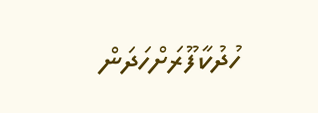ހުދުކާފޫރަށްހަދަން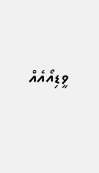ވީޑިއޯއެއް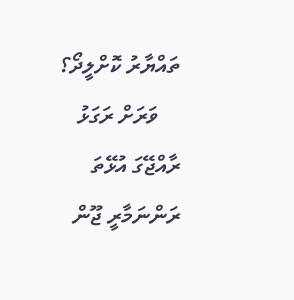ތައްޔާރު ކޮށްލީދޯ؟
    ވަރަށް ރަގަޅު ރާއްޖޭގަ އުޅޭތަ ރަންނަމާރީ ޖޫން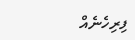ފިރިހެނެއް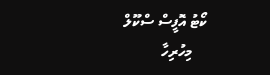ކޯޓު އޮފީސް ސްކޫލް
    މިހުރިހާ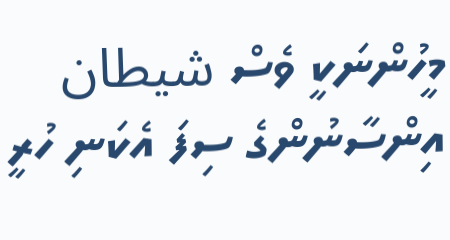މީހުންނަކީ ވެސް شيطان އިންސާނުންގެ ސިފަ އެކަނި ހުރީ